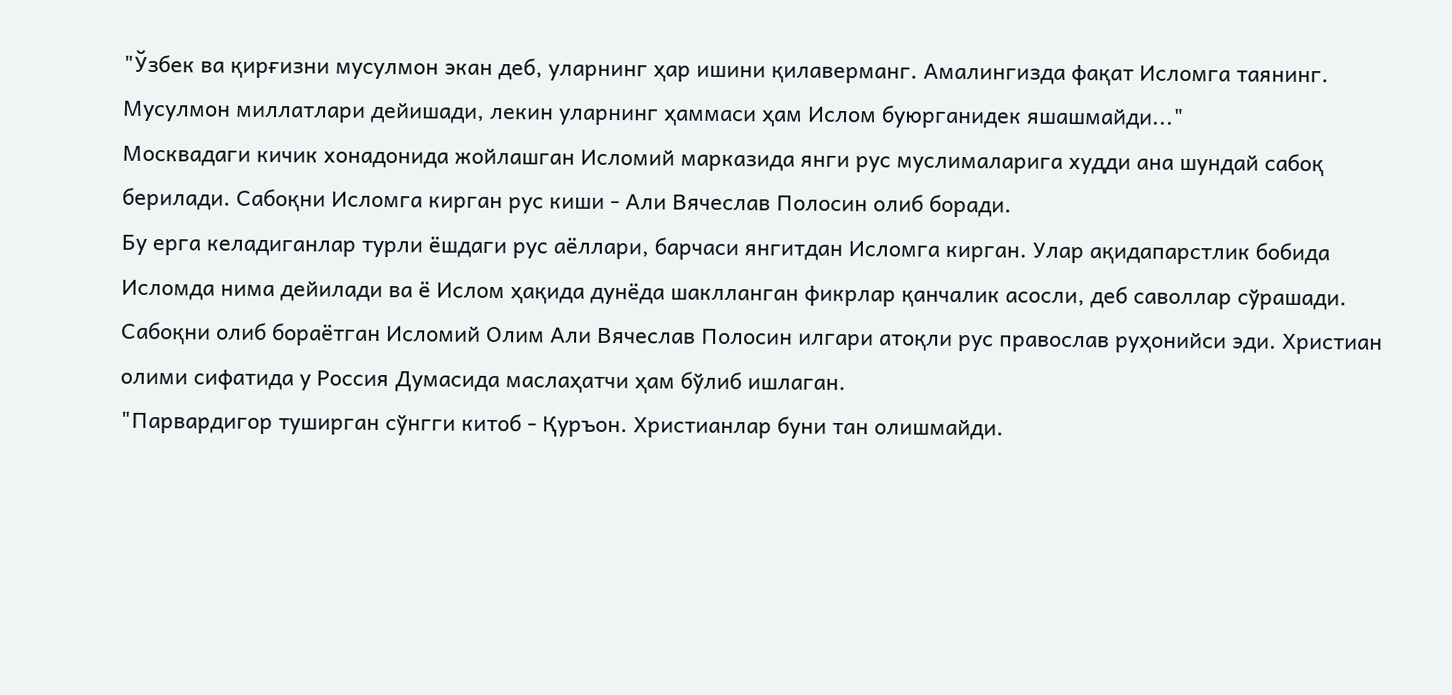"Ўзбек ва қирғизни мусулмон экан деб, уларнинг ҳар ишини қилаверманг. Амалингизда фақат Исломга таянинг. Мусулмон миллатлари дейишади, лекин уларнинг ҳаммаси ҳам Ислом буюрганидек яшашмайди..."
Москвадаги кичик хонадонида жойлашган Исломий марказида янги рус муслималарига худди ана шундай сабоқ берилади. Сабоқни Исломга кирган рус киши - Али Вячеслав Полосин олиб боради.
Бу ерга келадиганлар турли ёшдаги рус аёллари, барчаси янгитдан Исломга кирган. Улар ақидапарстлик бобида Исломда нима дейилади ва ё Ислом ҳақида дунёда шаклланган фикрлар қанчалик асосли, деб саволлар сўрашади.
Сабоқни олиб бораётган Исломий Олим Али Вячеслав Полосин илгари атоқли рус православ руҳонийси эди. Христиан олими сифатида у Россия Думасида маслаҳатчи ҳам бўлиб ишлаган.
"Парвардигор туширган сўнгги китоб - Қуръон. Христианлар буни тан олишмайди.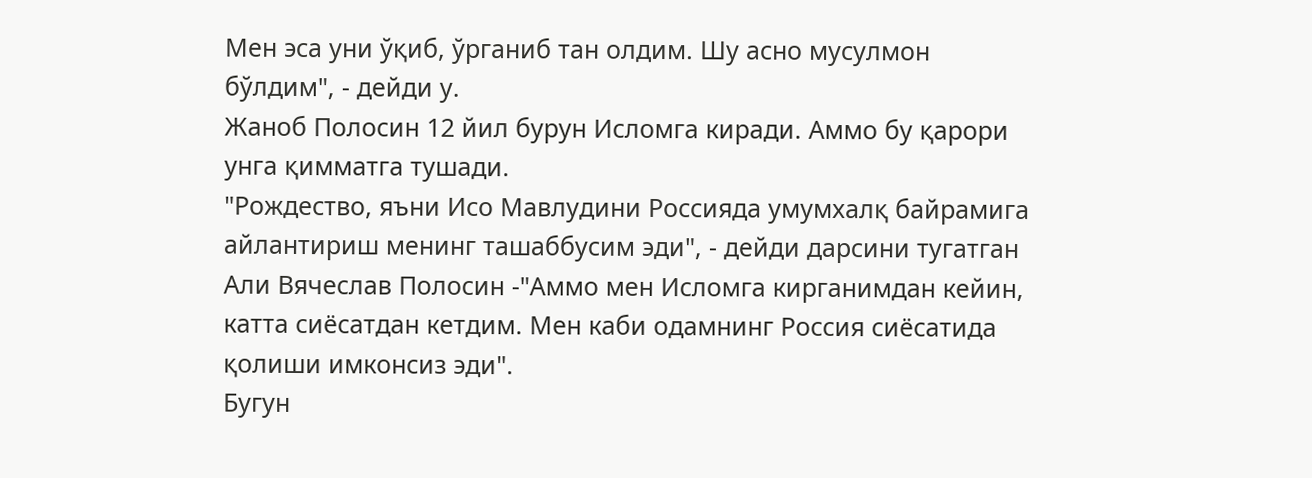Мен эса уни ўқиб, ўрганиб тан олдим. Шу асно мусулмон бўлдим", - дейди у.
Жаноб Полосин 12 йил бурун Исломга киради. Аммо бу қарори унга қимматга тушади.
"Рождество, яъни Исо Мавлудини Россияда умумхалқ байрамига айлантириш менинг ташаббусим эди", - дейди дарсини тугатган Али Вячеслав Полосин -"Аммо мен Исломга кирганимдан кейин, катта сиёсатдан кетдим. Мен каби одамнинг Россия сиёсатида қолиши имконсиз эди".
Бугун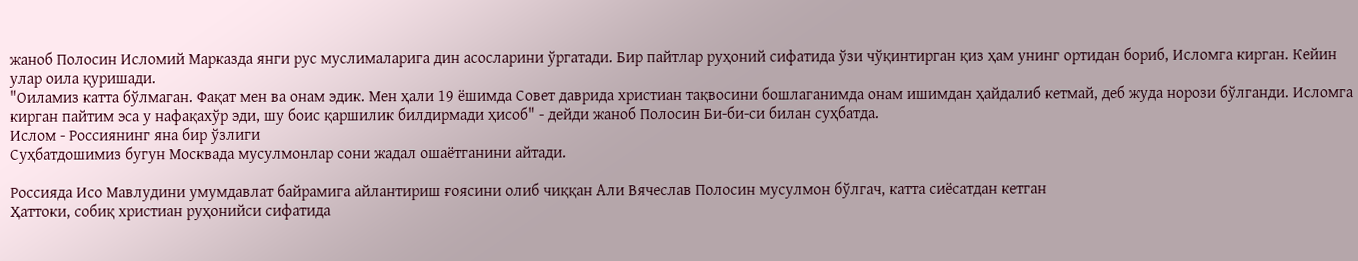жаноб Полосин Исломий Марказда янги рус муслималарига дин асосларини ўргатади. Бир пайтлар руҳоний сифатида ўзи чўқинтирган қиз ҳам унинг ортидан бориб, Исломга кирган. Кейин улар оила қуришади.
"Оиламиз катта бўлмаган. Фақат мен ва онам эдик. Мен ҳали 19 ёшимда Совет даврида христиан тақвосини бошлаганимда онам ишимдан ҳайдалиб кетмай, деб жуда норози бўлганди. Исломга кирган пайтим эса у нафақахўр эди, шу боис қаршилик билдирмади ҳисоб" - дейди жаноб Полосин Би-би-си билан суҳбатда.
Ислом - Россиянинг яна бир ўзлиги
Суҳбатдошимиз бугун Москвада мусулмонлар сони жадал ошаётганини айтади.

Россияда Исо Мавлудини умумдавлат байрамига айлантириш ғоясини олиб чиққан Али Вячеслав Полосин мусулмон бўлгач, катта сиёсатдан кетган
Ҳаттоки, собиқ христиан руҳонийси сифатида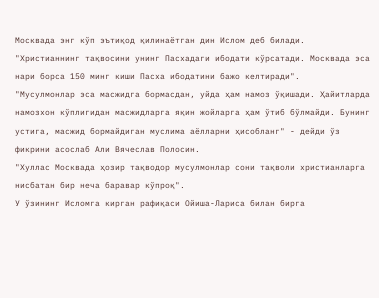Москвада энг кўп эътиқод қилинаётган дин Ислом деб билади.
"Христианнинг тақвосини унинг Пасхадаги ибодати кўрсатади. Москвада эса нари борса 150 минг киши Пасха ибодатини бажо келтиради".
"Мусулмонлар эса масжидга бормасдан, уйда ҳам намоз ўқишади. Ҳайитларда намозхон кўплигидан масжидларга яқин жойларга ҳам ўтиб бўлмайди. Бунинг устига, масжид бормайдиган муслима аёлларни ҳисобланг" - дейди ўз фикрини асослаб Али Вячеслав Полосин.
"Хуллас Москвада ҳозир тақводор мусулмонлар сони тақволи христианларга нисбатан бир неча баравар кўпроқ".
У ўзининг Исломга кирган рафиқаси Ойиша-Лариса билан бирга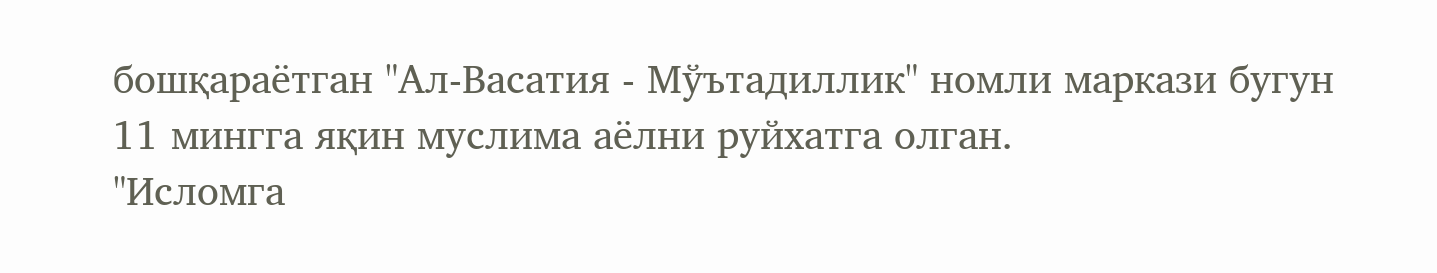бошқараётган "Ал-Васатия - Мўътадиллик" номли маркази бугун 11 мингга яқин муслима аёлни руйхатга олган.
"Исломга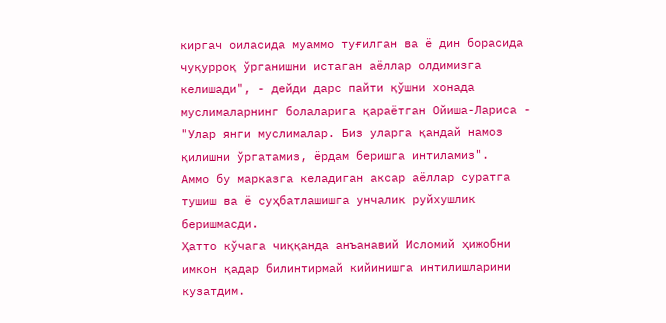киргач оиласида муаммо туғилган ва ё дин борасида чуқурроқ ўрганишни истаган аёллар олдимизга келишади", - дейди дарс пайти қўшни хонада муслималарнинг болаларига қараётган Ойиша-Лариса - "Улар янги муслималар. Биз уларга қандай намоз қилишни ўргатамиз, ёрдам беришга интиламиз".
Аммо бу марказга келадиган аксар аёллар суратга тушиш ва ё суҳбатлашишга унчалик руйхушлик беришмасди.
Ҳатто кўчага чиққанда анъанавий Исломий ҳижобни имкон қадар билинтирмай кийинишга интилишларини кузатдим.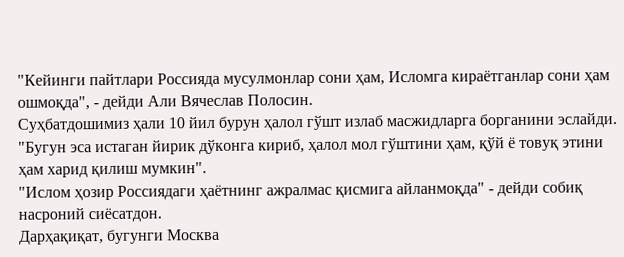"Кейинги пайтлари Россияда мусулмонлар сони ҳам, Исломга кираётганлар сони ҳам ошмоқда", - дейди Али Вячеслав Полосин.
Суҳбатдошимиз ҳали 10 йил бурун ҳалол гўшт излаб масжидларга борганини эслайди.
"Бугун эса истаган йирик дўконга кириб, ҳалол мол гўштини ҳам, қўй ё товуқ этини ҳам харид қилиш мумкин".
"Ислом ҳозир Россиядаги ҳаётнинг ажралмас қисмига айланмоқда" - дейди собиқ насроний сиёсатдон.
Дарҳақиқат, бугунги Москва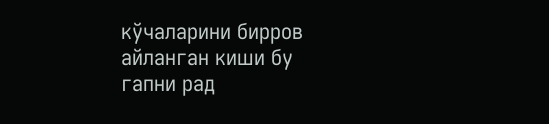кўчаларини бирров айланган киши бу гапни рад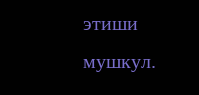этиши мушкул.